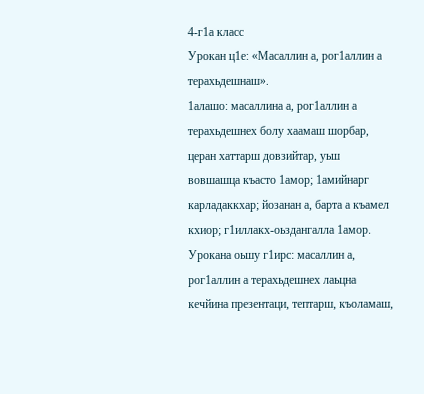4-г1а класс
Урокан ц1е: «Масаллин а, рог1аллин а терахьдешнаш».
1алашо: масаллина а, рог1аллин а терахьдешнех болу хаамаш шорбар, церан хаттарш довзийтар, уьш вовшашца къасто 1амор; 1амийнарг карладаккхар; йозанан а, барта а къамел кхиор; г1иллакх-оьздангалла 1амор.
Урокана оьшу г1ирс: масаллин а, рог1аллин а терахьдешнех лаьцна кечйина презентаци, тептарш, къоламаш,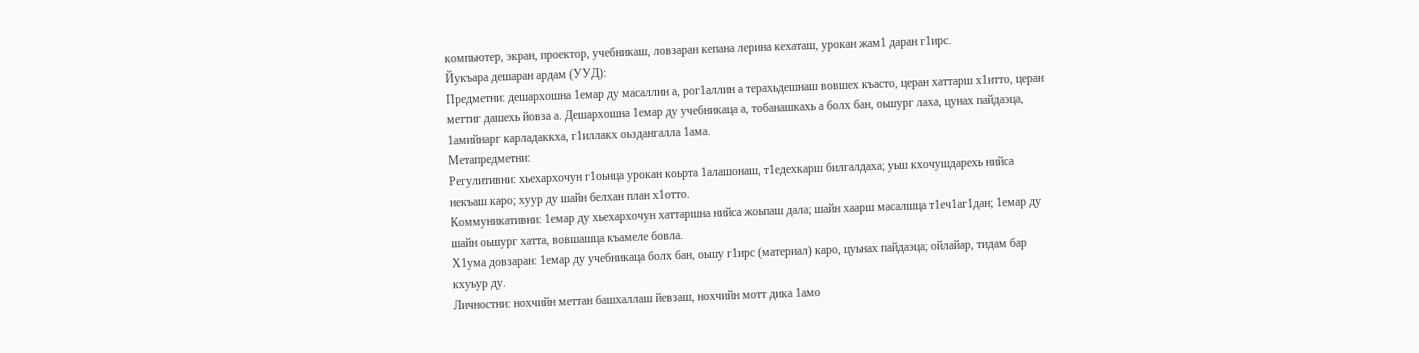компьютер, экран, проектор, учебникаш, ловзаран кепана лерина кехаташ, урокан жам1 даран г1ирс.
Йукъара дешаран ардам (УУД):
Предметни: дешархошна 1емар ду масаллин а, рог1аллин а терахьдешнаш вовшех къасто, церан хаттарш х1итто, церан меттиг дашехь йовза а. Дешархошна 1емар ду учебникаца а, тобанашкахь а болх бан, оьшург лаха, цунах пайдаэца, 1амийнарг карладаккха, г1иллакх оьздангалла 1ама.
Метапредметни:
Регулитивни: хьехархочун г1оьнца урокан коьрта 1алашонаш, т1едехкарш билгалдаха; уьш кхочушдарехь нийса некъаш каро; хуур ду шайн белхан план х1отто.
Коммуникативни: 1емар ду хьехархочун хаттаршна нийса жоьпаш дала; шайн хаарш масалшца т1еч1аг1дан; 1емар ду шайн оьшург хатта, вовшашца къамеле бовла.
Х1ума довзаран: 1емар ду учебникаца болх бан, оьшу г1ирс (материал) каро, цуьнах пайдаэца; ойлайар, тидам бар кхуьур ду.
Личностни: нохчийн меттан башхаллаш йевзаш, нохчийн мотт дика 1амо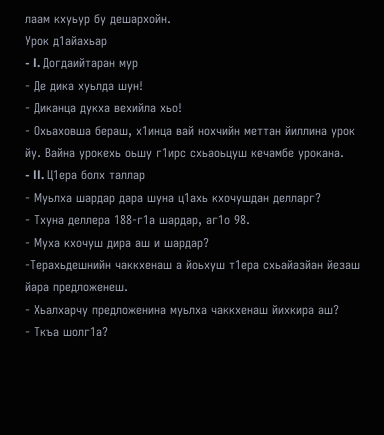лаам кхуьур бу дешархойн.
Урок д1айахьар
- l. Догдаийтаран мур
- Де дика хуьлда шун!
- Диканца дукха вехийла хьо!
- Охьаховша бераш, х1инца вай нохчийн меттан йиллина урок йу. Вайна урокехь оьшу г1ирс схьаоьцуш кечамбе урокана.
- ll. Ц1ера болх таллар
- Муьлха шардар дара шуна ц1ахь кхочушдан делларг?
- Тхуна деллера 188-г1а шардар, аг1о 98.
- Муха кхочуш дира аш и шардар?
-Терахьдешнийн чаккхенаш а йоьхуш т1ера схьайазйан йезаш йара предложенеш.
- Хьалхарчу предложенина муьлха чаккхенаш йихкира аш?
- Ткъа шолг1а?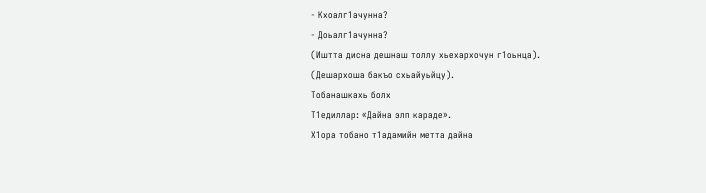- Кхоалг1ачунна?
- Доьалг1ачунна?
(Иштта дисна дешнаш толлу хьехархочун г1оьнца).
(Дешархоша бакъо схьайуьйцу).
Тобанашкахь болх
Т1едиллар: «Дайна элп караде».
Х1ора тобано т1адамийн метта дайна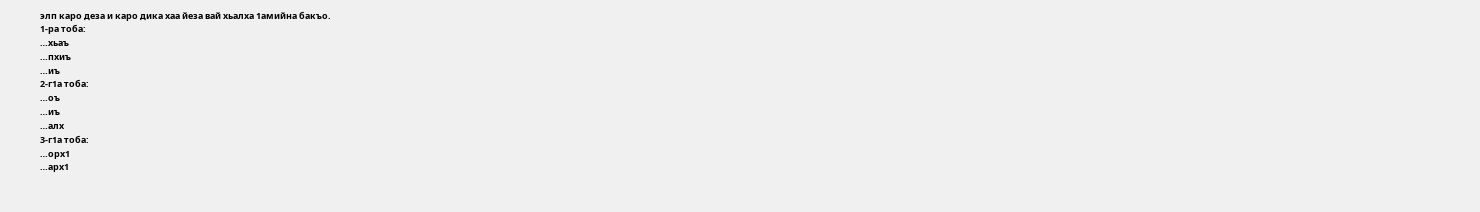элп каро деза и каро дика хаа йеза вай хьалха 1амийна бакъо.
1-ра тоба:
…хьаъ
…пхиъ
…иъ
2-г1а тоба:
…оъ
…иъ
…алх
3-г1а тоба:
…орх1
…арх1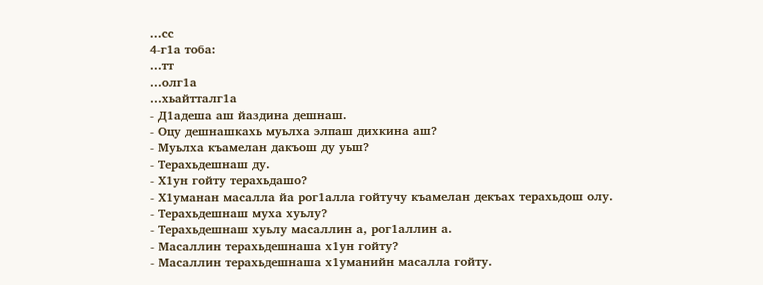…сс
4-г1а тоба:
…тт
…олг1а
…хьайтталг1а
- Д1адеша аш йаздина дешнаш.
- Оцу дешнашкахь муьлха элпаш дихкина аш?
- Муьлха къамелан дакъош ду уьш?
- Терахьдешнаш ду.
- Х1ун гойту терахьдашо?
- Х1уманан масалла йа рог1алла гойтучу къамелан декъах терахьдош олу.
- Терахьдешнаш муха хуьлу?
- Терахьдешнаш хуьлу масаллин а, рог1аллин а.
- Масаллин терахьдешнаша х1ун гойту?
- Масаллин терахьдешнаша х1уманийн масалла гойту.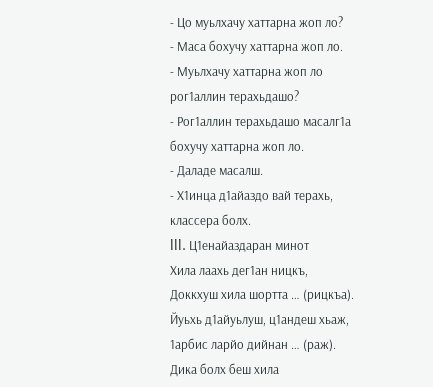- Цо муьлхачу хаттарна жоп ло?
- Маса бохучу хаттарна жоп ло.
- Муьлхачу хаттарна жоп ло рог1аллин терахьдашо?
- Рог1аллин терахьдашо масалг1а бохучу хаттарна жоп ло.
- Даладе масалш.
- Х1инца д1айаздо вай терахь, классера болх.
lll. Ц1енайаздаран минот
Хила лаахь дег1ан ницкъ,
Доккхуш хила шортта … (рицкъа).
Йуьхь д1айуьлуш, ц1андеш хьаж,
1арбис ларйо дийнан … (раж).
Дика болх беш хила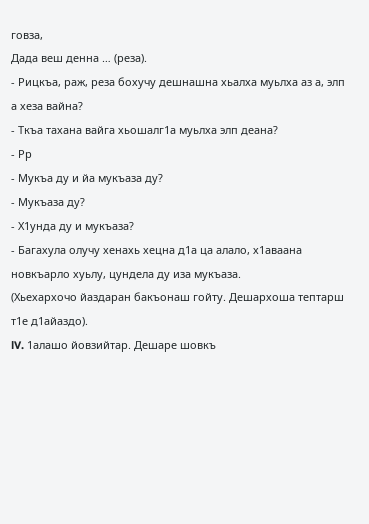говза,
Дада веш денна … (реза).
- Рицкъа, раж, реза бохучу дешнашна хьалха муьлха аз а, элп а хеза вайна?
- Ткъа тахана вайга хьошалг1а муьлха элп деана?
- Рр
- Мукъа ду и йа мукъаза ду?
- Мукъаза ду?
- Х1унда ду и мукъаза?
- Багахула олучу хенахь хецна д1а ца алало, х1аваана новкъарло хуьлу, цундела ду иза мукъаза.
(Хьехархочо йаздаран бакъонаш гойту. Дешархоша тептарш т1е д1айаздо).
lV. 1алашо йовзийтар. Дешаре шовкъ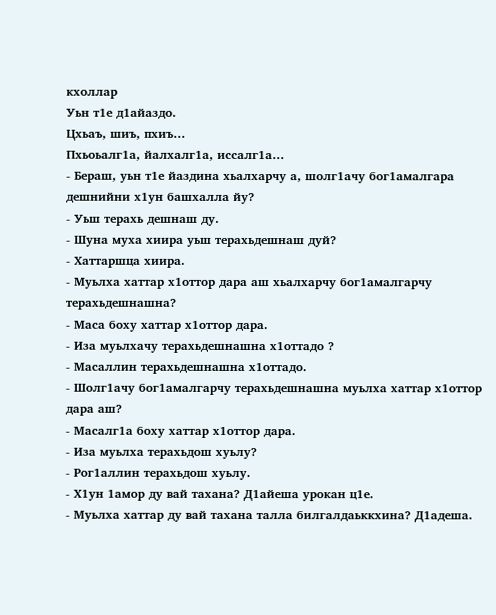кхоллар
Уьн т1е д1айаздо.
Цхьаъ, шиъ, пхиъ…
Пхьоьалг1а, йалхалг1а, иссалг1а…
- Бераш, уьн т1е йаздина хьалхарчу а, шолг1ачу бог1амалгара дешнийни х1ун башхалла йу?
- Уьш терахь дешнаш ду.
- Шуна муха хиира уьш терахьдешнаш дуй?
- Хаттаршца хиира.
- Муьлха хаттар х1оттор дара аш хьалхарчу бог1амалгарчу терахьдешнашна?
- Маса боху хаттар х1оттор дара.
- Иза муьлхачу терахьдешнашна х1оттадо ?
- Масаллин терахьдешнашна х1оттадо.
- Шолг1ачу бог1амалгарчу терахьдешнашна муьлха хаттар х1оттор дара аш?
- Масалг1а боху хаттар х1оттор дара.
- Иза муьлха терахьдош хуьлу?
- Рог1аллин терахьдош хуьлу.
- Х1ун 1амор ду вай тахана? Д1айеша урокан ц1е.
- Муьлха хаттар ду вай тахана талла билгалдаьккхина? Д1адеша.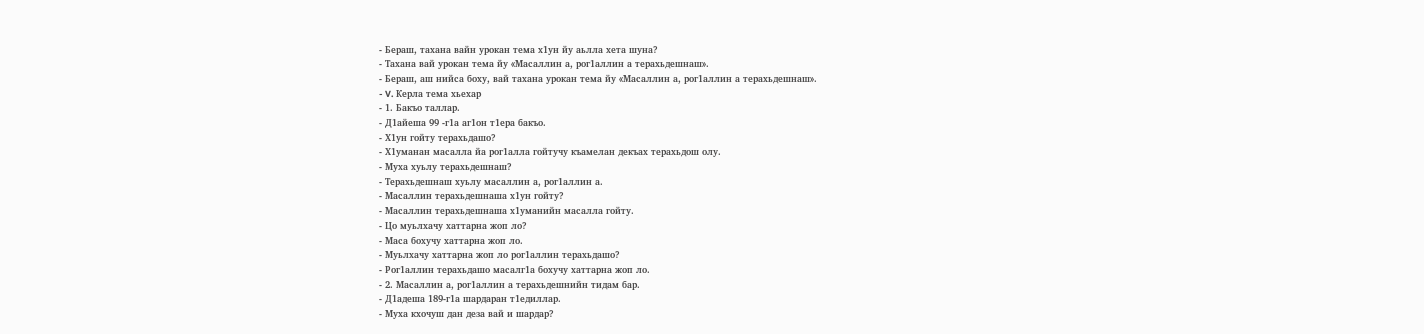- Бераш, тахана вайн урокан тема х1ун йу аьлла хета шуна?
- Тахана вай урокан тема йу «Масаллин а, рог1аллин а терахьдешнаш».
- Бераш, аш нийса боху, вай тахана урокан тема йу «Масаллин а, рог1аллин а терахьдешнаш».
- V. Керла тема хьехар
- 1. Бакъо таллар.
- Д1айеша 99 -г1а аг1он т1ера бакъо.
- Х1ун гойту терахьдашо?
- Х1уманан масалла йа рог1алла гойтучу къамелан декъах терахьдош олу.
- Муха хуьлу терахьдешнаш?
- Терахьдешнаш хуьлу масаллин а, рог1аллин а.
- Масаллин терахьдешнаша х1ун гойту?
- Масаллин терахьдешнаша х1уманийн масалла гойту.
- Цо муьлхачу хаттарна жоп ло?
- Маса бохучу хаттарна жоп ло.
- Муьлхачу хаттарна жоп ло рог1аллин терахьдашо?
- Рог1аллин терахьдашо масалг1а бохучу хаттарна жоп ло.
- 2. Масаллин а, рог1аллин а терахьдешнийн тидам бар.
- Д1адеша 189-г1а шардаран т1едиллар.
- Муха кхочуш дан деза вай и шардар?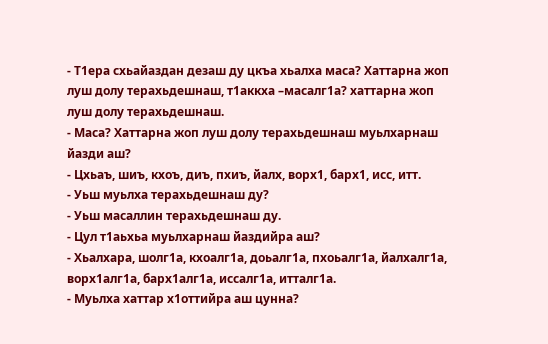- Т1ера схьайаздан дезаш ду цкъа хьалха маса? Хаттарна жоп луш долу терахьдешнаш, т1аккха –масалг1а? хаттарна жоп луш долу терахьдешнаш.
- Маса? Хаттарна жоп луш долу терахьдешнаш муьлхарнаш йазди аш?
- Цхьаъ, шиъ, кхоъ, диъ, пхиъ, йалх, ворх1, барх1, исс, итт.
- Уьш муьлха терахьдешнаш ду?
- Уьш масаллин терахьдешнаш ду.
- Цул т1аьхьа муьлхарнаш йаздийра аш?
- Хьалхара, шолг1а, кхоалг1а, доьалг1а, пхоьалг1а, йалхалг1а, ворх1алг1а, барх1алг1а, иссалг1а, итталг1а.
- Муьлха хаттар х1оттийра аш цунна?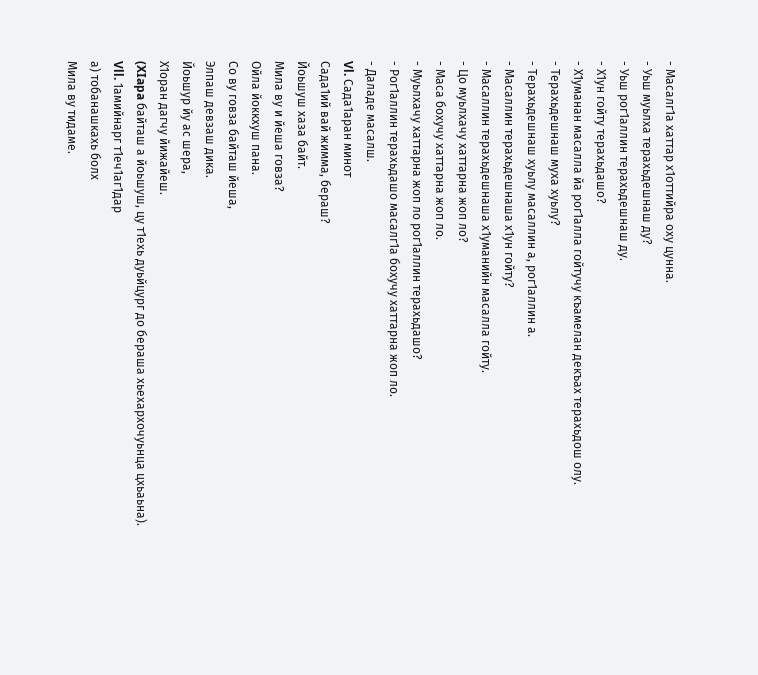- Масалг1а хаттар х1оттийра оху цунна.
- Уьш муьлха терахьдешнаш ду?
- Уьш рог1аллин терахьдешнаш ду.
- Х1ун гойту терахьдашо?
- Х1уманан масалла йа рог1алла гойтучу къамелан декъах терахьдош олу.
- Терахьдешнаш муха хуьлу?
- Терахьдешнаш хуьлу масаллин а, рог1аллин а.
- Масаллин терахьдешнаша х1ун гойту?
- Масаллин терахьдешнаша х1уманийн масалла гойту.
- Цо муьлхачу хаттарна жоп ло?
- Маса бохучу хаттарна жоп ло.
- Муьлхачу хаттарна жоп ло рог1аллин терахьдашо?
- Рог1аллин терахьдашо масалг1а бохучу хаттарна жоп ло.
- Даладе масалш.
Vl. Сада1аран минот
Сада1ий вай жимма, бераш?
Йоьшуш хаза байт.
Мила ву и йеша говза?
Ойла йоккхуш пана.
Со ву говза байташ йеша,
Элпаш девзаш дика.
Йоьшур йу ас шера,
Х1оран дагчу йижайеш.
(XIapa байташ а йоьшуш, цу т1ехь дуьйцург до бераша хьехархочуьнца цхьаьна).
Vll. 1амийнарг т1еч1аг1дар
а) тобанашкахь болх
Мила ву тидаме.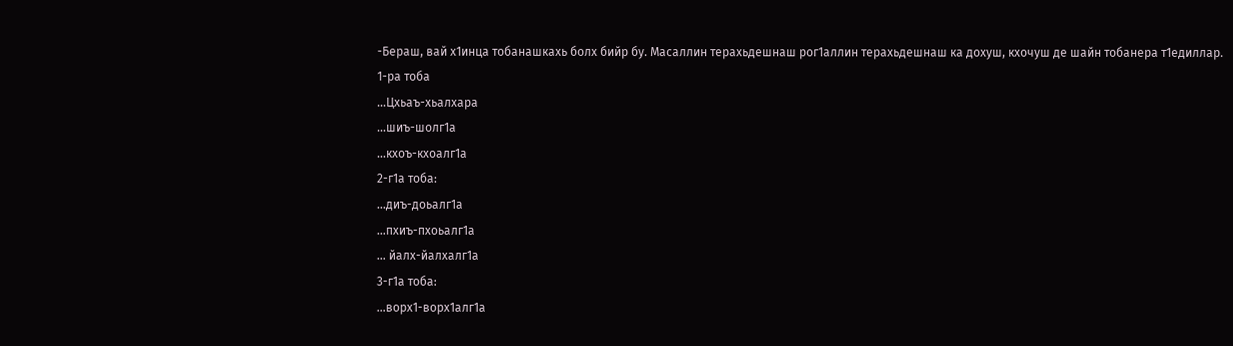-Бераш, вай х1инца тобанашкахь болх бийр бу. Масаллин терахьдешнаш рог1аллин терахьдешнаш ка дохуш, кхочуш де шайн тобанера т1едиллар.
1-ра тоба
…Цхьаъ-хьалхара
…шиъ-шолг1а
…кхоъ-кхоалг1а
2-г1а тоба:
…диъ-доьалг1а
…пхиъ-пхоьалг1а
… йалх-йалхалг1а
3-г1а тоба:
…ворх1-ворх1алг1а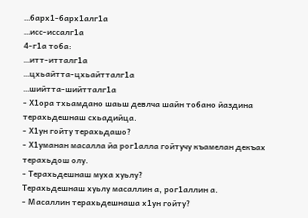…барх1-барх1алг1а
…исс-иссалг1а
4-г1а тоба:
…итт-итталг1а
…цхьайтта-цхьайтталг1а
…шийтта-шийтталг1а
- Х1ора тхьамдано шаьш девлча шайн тобано йаздина терахьдешнаш схьадийца.
- Х1ун гойту терахьдашо?
- Х1уманан масалла йа рог1алла гойтучу къамелан декъах терахьдош олу.
- Терахьдешнаш муха хуьлу?
Терахьдешнаш хуьлу масаллин а, рог1аллин а.
- Масаллин терахьдешнаша х1ун гойту?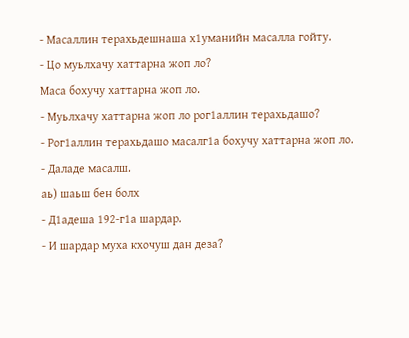- Масаллин терахьдешнаша х1уманийн масалла гойту.
- Цо муьлхачу хаттарна жоп ло?
Маса бохучу хаттарна жоп ло.
- Муьлхачу хаттарна жоп ло рог1аллин терахьдашо?
- Рог1аллин терахьдашо масалг1а бохучу хаттарна жоп ло.
- Даладе масалш.
аь) шаьш бен болх
- Д1адеша 192-г1а шардар.
- И шардар муха кхочуш дан деза?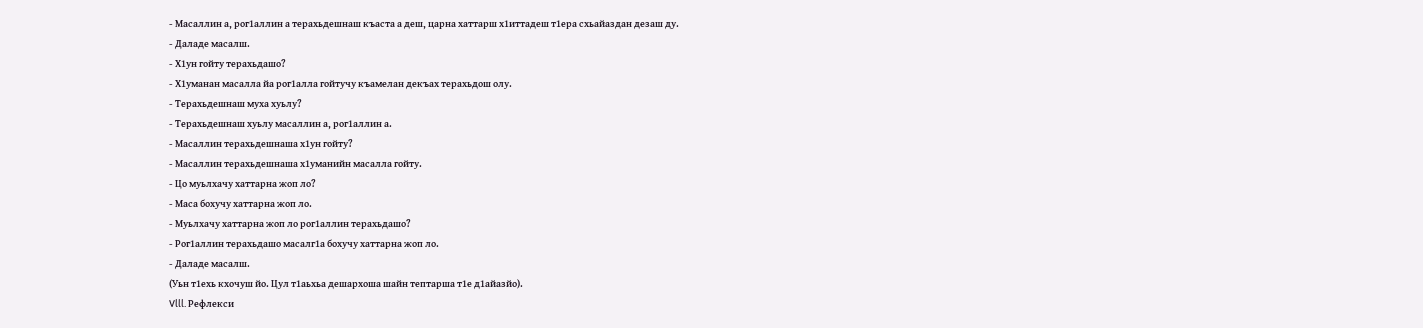- Масаллин а, рог1аллин а терахьдешнаш къаста а деш, царна хаттарш х1иттадеш т1ера схьайаздан дезаш ду.
- Даладе масалш.
- Х1ун гойту терахьдашо?
- Х1уманан масалла йа рог1алла гойтучу къамелан декъах терахьдош олу.
- Терахьдешнаш муха хуьлу?
- Терахьдешнаш хуьлу масаллин а, рог1аллин а.
- Масаллин терахьдешнаша х1ун гойту?
- Масаллин терахьдешнаша х1уманийн масалла гойту.
- Цо муьлхачу хаттарна жоп ло?
- Маса бохучу хаттарна жоп ло.
- Муьлхачу хаттарна жоп ло рог1аллин терахьдашо?
- Рог1аллин терахьдашо масалг1а бохучу хаттарна жоп ло.
- Даладе масалш.
(Уьн т1ехь кхочуш йо. Цул т1аьхьа дешархоша шайн тептарша т1е д1айазйо).
Vlll. Рефлекси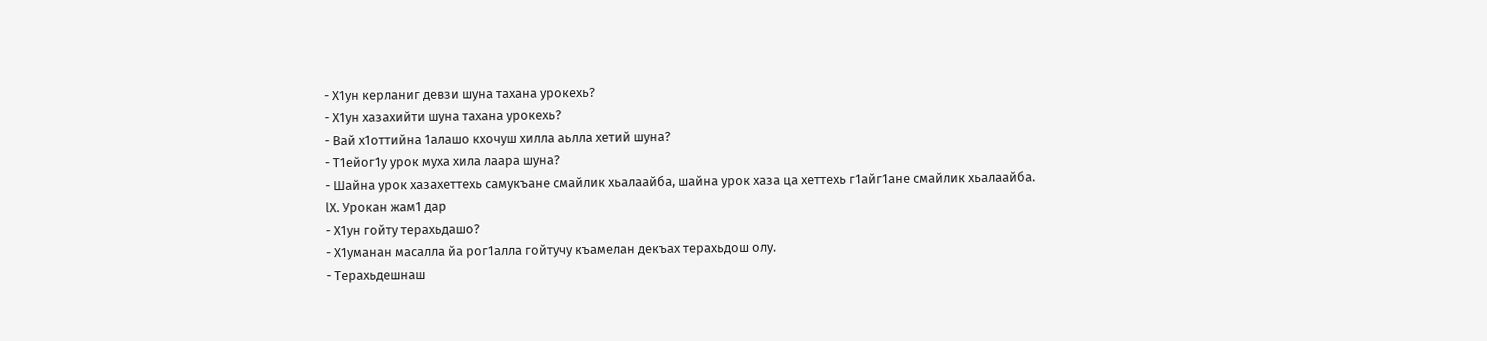- Х1ун керланиг девзи шуна тахана урокехь?
- Х1ун хазахийти шуна тахана урокехь?
- Вай х1оттийна 1алашо кхочуш хилла аьлла хетий шуна?
- Т1ейог1у урок муха хила лаара шуна?
- Шайна урок хазахеттехь самукъане смайлик хьалаайба, шайна урок хаза ца хеттехь г1айг1ане смайлик хьалаайба.
lХ. Урокан жам1 дар
- Х1ун гойту терахьдашо?
- Х1уманан масалла йа рог1алла гойтучу къамелан декъах терахьдош олу.
- Терахьдешнаш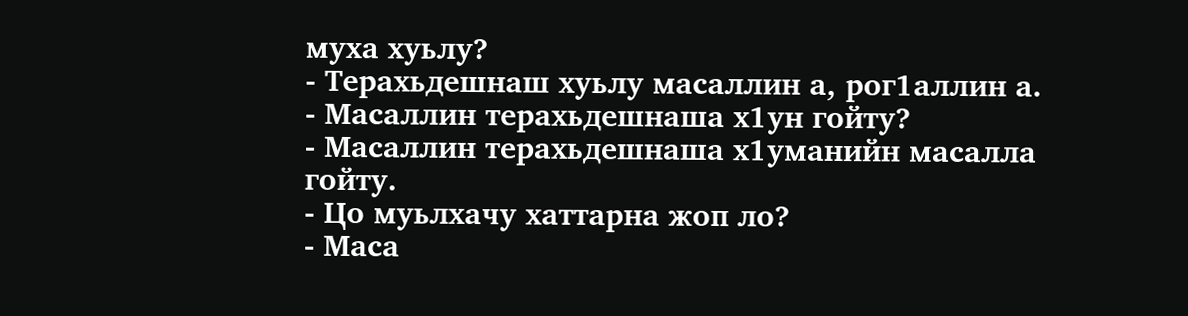муха хуьлу?
- Терахьдешнаш хуьлу масаллин а, рог1аллин а.
- Масаллин терахьдешнаша х1ун гойту?
- Масаллин терахьдешнаша х1уманийн масалла гойту.
- Цо муьлхачу хаттарна жоп ло?
- Маса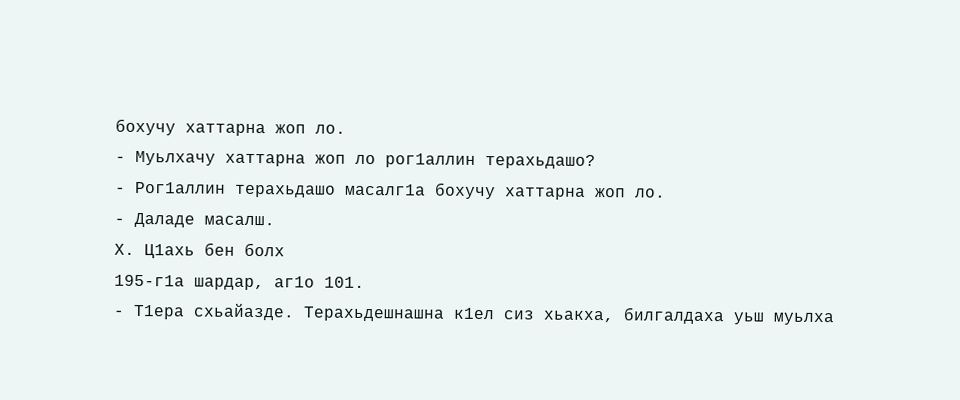бохучу хаттарна жоп ло.
- Муьлхачу хаттарна жоп ло рог1аллин терахьдашо?
- Рог1аллин терахьдашо масалг1а бохучу хаттарна жоп ло.
- Даладе масалш.
Х. Ц1ахь бен болх
195-г1а шардар, аг1о 101.
- Т1ера схьайазде. Терахьдешнашна к1ел сиз хьакха, билгалдаха уьш муьлха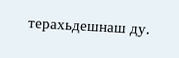терахьдешнаш ду.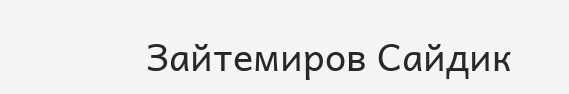Зайтемиров Сайдик